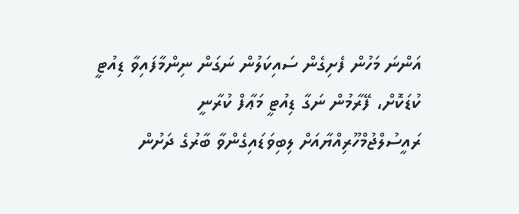އަންނަ މަހުން ފެށިގެން ސައިކަލުން ނަގަން ނިންމާފައިވާ ޑިއުޓީ ކުޑަކޮށް، ފޭރާމުން ނަގާ ޑިއުޓީ މަޢާފް ކުރާނީ ރައީސުލްޖުމްހޫރިއްޔާއަށް ލިބިވަޑައިގެންވާ ބާރުގެ ދަށުން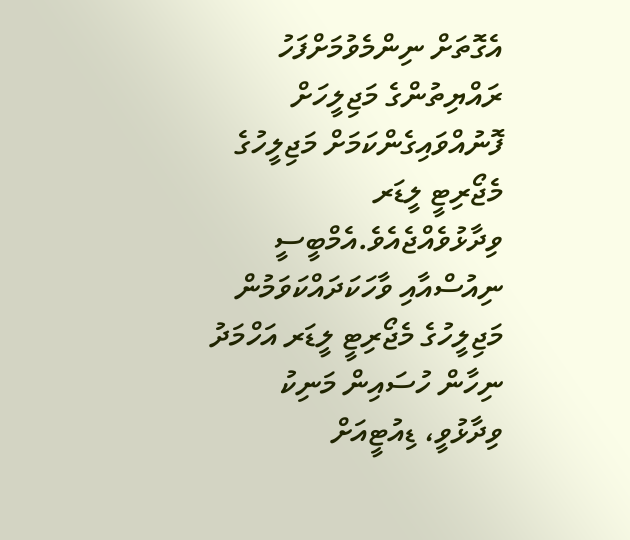އެގޮތަށް ނިންމެވުމަށްފަހު ރައްޔިތުންގެ މަޖިލީހަށް ފޮނުއްވައިގެންކަމަށް މަޖިލީހުގެ މެޖޯރިޓީ ލީޑަރ ވިދާޅުވެއްޖެއެވެ.އެމްބީސީ ނިއުސްއާއި ވާހަކަދައްކަވަމުން މަޖިލީހުގެ މެޖޯރިޓީ ލީޑަރ އަހްމަދު ނިހާން ހުސައިން މަނިކު ވިދާޅުވީ، ޑިއުޓީއަށް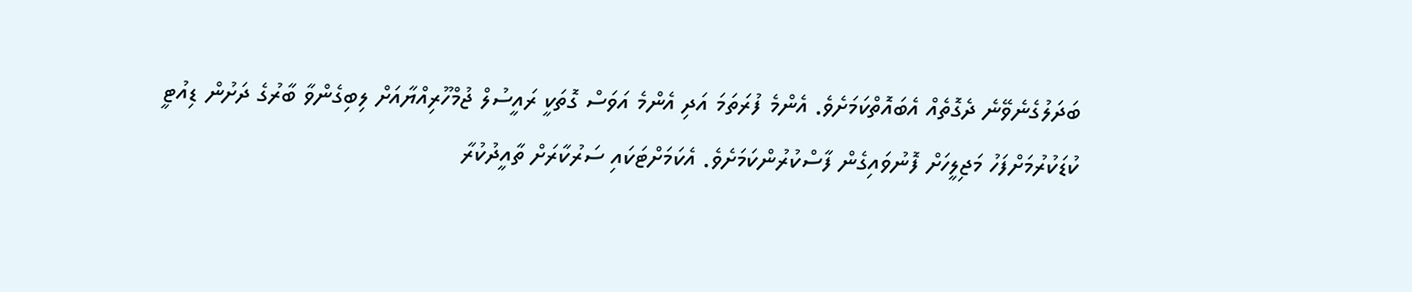ބަދަލުގެނެވޭނެ ދެގޮތެއް އެބައޮތްކަމަށެވެ. އެންމެ ފުރަތަމަ އަދި އެންމެ އަވަސް ގޮތަކީ ރައީސުލް ޖުމްހޫރިއްޔާއަށް ލިބިގެންވާ ބާރުގެ ދަށުން ޑިއުޓީ ކުޑަކުރުމަށްފަހު މަޖިލީހަށް ފޮނުވައިގެން ފާސްކުރުންކަމަށެވެ. އެކަމަށްޓަކައި ސަރުކާރަށް ތާއީދުކުރާ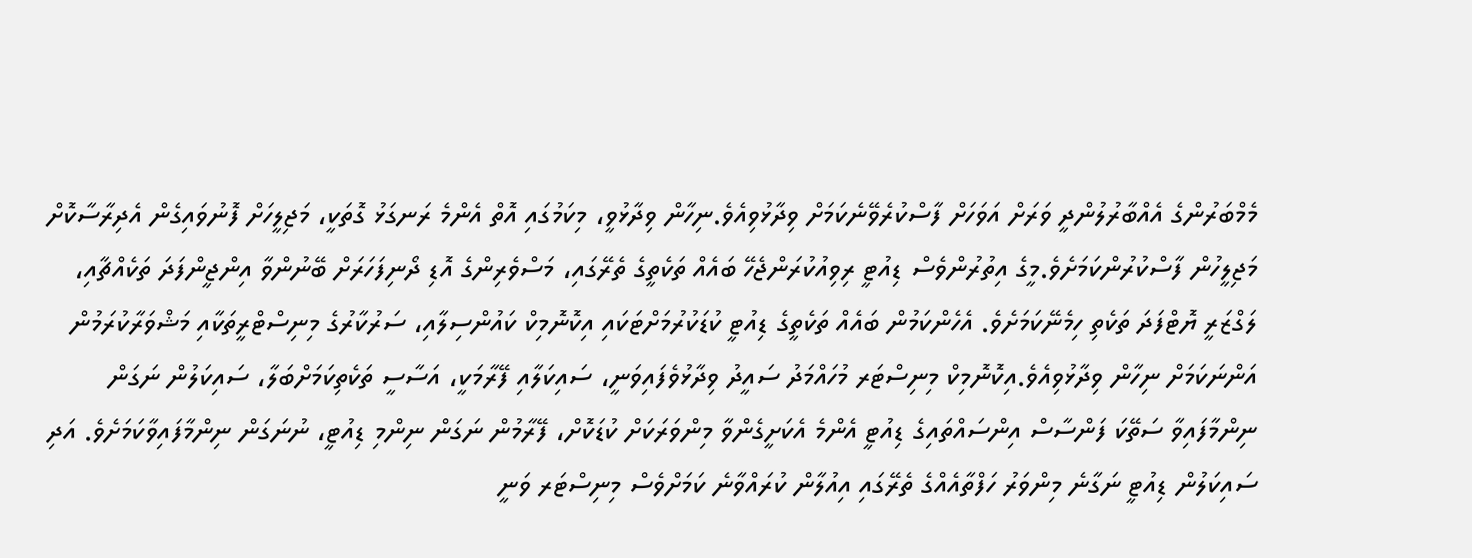މެމްބަރުންގެ އެއްބާރުލުންދީ ވަރަށް އަވަހަށް ފާސްކުރެވޭނެކަމަށް ވިދާޅުވިއެވެ.ނިހާން ވިދާޅުވީ، މިކަމުގައި އޮތް އެންމެ ރަނގަޅު ގޮތަކީ، މަޖިލީހަށް ފޮނުވައިގެން އެދިރާސާކޮށް މަޖިލީހުން ފާސްކުރުންކަމަށެވެ.މީގެ އިތުރުންވެސް ޑިއުޓީ ރިވިއުކުރަންޖެހޭ ބައެއް ތަކެތީގެ ތެރޭގައި، މަސްވެރިންގެ އޮޑި ދޯނިފަހަރަށް ބޭނުންވާ އިންޖީންފަދަ ތަކެއްޗާއި، ލަގްޒަރީ ޔޮޓްފަދަ ތަކެތި ހިމެނޭކަމަށެވެ. އެހެންކަމުން ބައެއް ތަކެތީގެ ޑިއުޓީ ކުޑަކުރުމަށްޓަކައި އިކޮނޮމިކް ކައުންސިލާއި، ސަރުކާރުގެ މިނިސްޓްރީތަކާއި މަޝްވަރާކުރަމުން އަންނަކަމަށް ނިހާން ވިދާޅުވިއެވެ.އިކޮނޮމިކް މިނިސްޓަރ މުހައްމަދު ސައީދު ވިދާޅުވެފައިވަނީ، ސައިކަލާއި ފޭރާމަކީ، އަސާސީ ތަކެތިކަމަށްބަލާ، ސައިކަލުން ނަގަން ނިންމާފައިވާ ސަތޭކަ ފަންސާސް އިންސައްތައިގެ ޑިއުޓީ އެންމެ އެކަށީގެންވާ މިންވަރަކަށް ކުޑަކޮށް، ފޭރާމުން ނަގަން ނިންމި ޑިއުޓީ، ނުނަގަން ނިންމާފައިވާކަމަށެވެ. އަދި ސައިކަލުން ޑިއުޓީ ނަގާނެ މިންވަރު ހަފްތާއެއްގެ ތެރޭގައި އިއުލާން ކުރައްވާނެ ކަމަށްވެސް މިނިސްޓަރ ވަނީ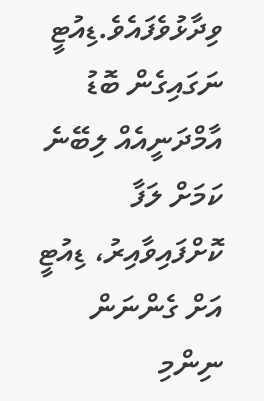ވިދާޅުވެފައެވެ.ޑިއުޓީ ނަގައިގެން ބޮޑު އާމްދަނީއެއް ލިބޭނެ ކަމަށް ލަފާ ކޮށްފައިވާއިރު، ޑިއުޓީ އަށް ގެންނަން ނިންމި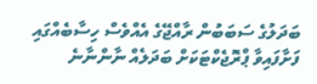ބަދަލުގެ ސަބަބުން ރާއްޖޭގެ އެއްވެސް ހިސާބެއްގައި ފަށާފައިވާ ޕްރޮޖެކްޓަކަށް ބަދަލެއް ނާންނާނެ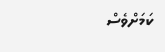ކަމަށްވެސް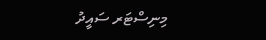މިނިސްޓަރ ސައީދު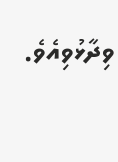ވިދާޅުވިއެވެ.